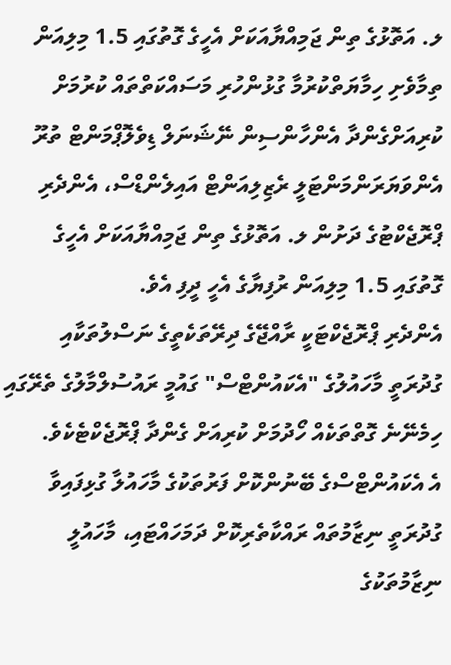ލ. އަތޮޅުގެ ތިން ޖަމިއްޔާއަކަށް އެހީގެ ގޮތުގައި 1.5 މިލިއަން
ތިމާވެށި ހިމާޔަތްކުރުމާ ގުޅުންހުރި މަސައްކަތްތައް ކުރުމަށް ކުރިއަށްގެންދާ އެންހާންސިން ނޭޝަނަލް ޑިވެލޮޕްމަންޓް ތުރޫ އެންވަޔަރަންމަންޓަލީ ރެޒިލިއަންޓް އައިލެންޑްސް، އެންދެރި ޕްރޮޖެކްޓުގެ ދަށުން ލ. އަތޮޅުގެ ތިން ޖަމިއްޔާއަކަށް އެހީގެ ގޮތުގައި 1.5 މިލިއަން ރުފިޔާގެ އެހީ ދީފި އެވެ.
އެންދެރި ޕްރޮޖެކްޓަކީ ރާއްޖޭގެ ދިރޭތަކެތީގެ ނަސްލުތަކާއި ގުދުރަތީ މާހައުލުގެ "އެކައުންޓްސް" ގައުމީ ރައުސުލްމާލުގެ ތެރޭގައި ހިމެނޭނެ ގޮތްތަކެއް ހޯދުމަށް ކުރިއަށް ގެންދާ ޕްރޮޖެކްޓެކެވެ.
އެ އެކައުންޓްސްގެ ބޭނުންކޮށް ފަރުތަކުގެ މާހައުލާ ގުޅިފައިވާ ގުދުރަތީ ނިޒާމުތައް ރައްކާތެރިކޮށް ދަމަހައްޓައި، މާހައުލީ ނިޒާމުތަކުގެ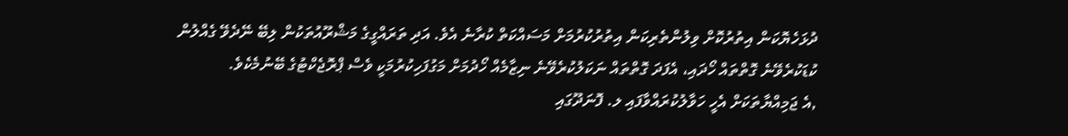ދުޅަހެޔޮކަން އިތުރުކޮށް ވިލުންތެރިކަން އިތުރުކުރުމަށް މަސައްކަތް ކުރާނެ އެވެ. އަދި ތަރައްގީގެ މަޝްރޫއުތަކުން ލިބޭ ނޭދެވޭ ގެއްލުން ކުޑަކުރެވޭނެ ގޮތްތައް ހޯދައި، އެފަދަ ގޮތްތައް ނަކަލުކުރެވޭނެ ނިޒާމެއް ހޯދުމަށް މަގުފަހިކުރުމަކީ ވެސް ޕްރޮޖެކްޓުގެ ބޭނުމެކެވެ.
,އެ ޖަމިއްޔާތަކަށް އެހީ ހަވާލުކުރައްވާފައި ލ. ފޮނަދޫގައި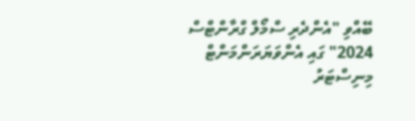ބޭއްވި "އެންދެރި ސްމޯލް ގްރާންޓްސް 2024" ގައި އެންވަޔަރަންމަންޓް މިނިސްޓަރު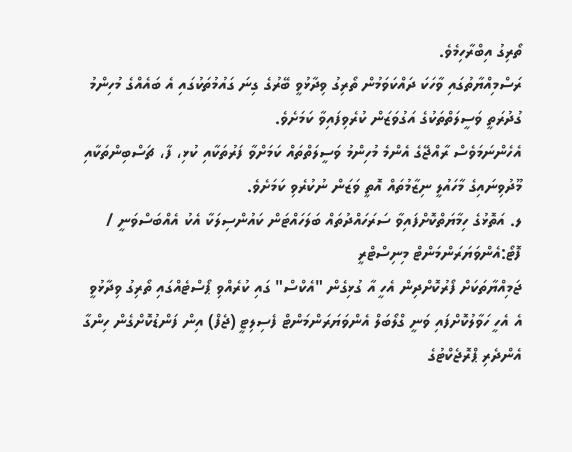ތޯރިގު އިބްރާހިމެވެ.
ރަސްމިއްޔާތުގައި ވާހަކަ ދައްކަވަމުން ތޯރިގު ވިދާޅުވީ ބޭރުގެ ގިނަ ގައުމުތަކުގައި އެ ބައެއްގެ މުހިންމު ގުދުރަތީ ވަސީލަތްތަކުގެ އަގުވަޒަން ކުރެވިފައިވާ ކަމަށެވެ.
އެހެންނަމަވެސް ރާއްޖޭގެ އެންމެ މުހިންމު ވަސީލަތްތައް ކަމަށްވާ ފަރުތަކާއި ކުޅި، ފާ، ޗަސްބިންތަކާއި މޫދުވިނައިގެ މާހައުލީ ނިޒާމުތައް އޮތީ ވަޒަން ނުކުރެވި ކަމަށެވެ.
ލ. އަތޮޅުގެ ހިމާޔަތްކޮށްފައިވާ ސަރަހައްދުތައް ބަލަހައްޓަން ކައުންސިލަކާ އެކު އެއްބަސްވަނީ / ފޮޓޯ:އެންވަޔަރަންމަންޓް މިނިސްޓްރީ
ޖަމިއްޔާތަކަށް ފޯރުކޮށްދިން އެހީ އާ ގުޅިގެން "އެކްސް" ގައި ކުރެއްވި ޕޯސްޓެއްގައި ތޯރިގު ވިދާޅުވީ އެ އެހީ ހަވާލުކޮށްފައި ވަނީ ގްލޯބަލް އެންވަޔަރަންމަންޓް ފެސިލިޓީ (ޖެފް) އިން ފަންޑުކޮށްގެން ހިންގާ އެންދެރި ޕްރޮޖެކްޓުގެ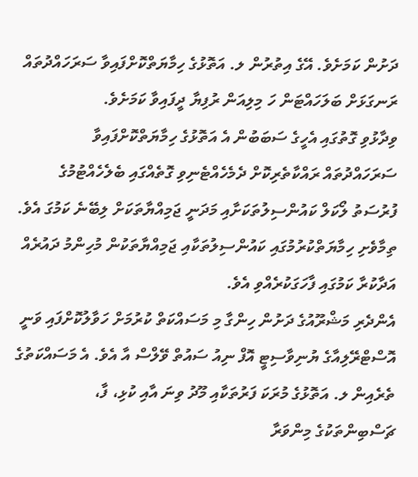ދަށުން ކަމަށެވެ. އޭގެ އިތުރުން ލ. އަތޮޅުގެ ހިމާޔަތްކޮށްފައިވާ ސަރަހައްދުތައް ރަނގަޅަށް ބަލަހައްޓަން ހަ މިލިއަން ރުފިޔާ ދީފައިވާ ކަމަށެވެ.
ވިދާޅުވި ގޮތުގައި އެހީގެ ސަބަބުން އެ އަތޮޅުގެ ހިމާޔަތްކޮށްފައިވާ ސަރަހައްދުތައް ރައްކާތެރިކޮށް ދެމެހެއްޓެނިވި ގޮތެއްގައި ބެލެހެއްޓުމުގެ ފުރުސަތު ލޯކަލް ކައުންސިލުތަކަށާއި މަދަނީ ޖަމިއްޔާތަކަށް ލިބޭނެ ކަމުގަ އެވެ. ތިމާވެށި ހިމާޔަތްކުރުމުގައި ކައުންސިލުތަކާއި ޖަމިއްޔާތަކުން މުހިންމު ދައުރެއް އަދާކުރާ ކަމުގައި ފާހަގަކުރެއްވި އެވެ.
އެންދެރި މަޝްރޫއުގެ ދަށުން ހިންގާ މި މަސައްކަތް ކުރުމަށް ހަވާލުކޮށްފައި ވަނީ އޮސްޓްރޭލިއާގެ ޔުނިވާސިޓީ އޮފް ނިއު ސައުތް ވޭލްސް އާ އެވެ. އެ މަސައްކަތުގެ ތެރެއިން ލ. އަތޮޅުގެ މުރަކަ ފަރުތަކާއި މޫދު ވިނަ އާއި ކުޅި، ފާ، ޗަސްބިންތަކުގެ މިންވަރާ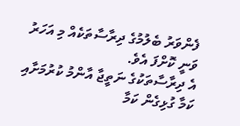ފެންވަރު ބެލުމުގެ ދިރާސާތަކެއް މި އަހަރު ވަނީ ކޮށްފަ އެވެ.
އެ ދިރާސާތަކުގެ ނަތީޖާ އާންމު ކުރުމަށާއި ކަމާ ގުޅިގެން ކަމާ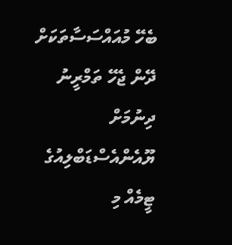ބެހޭ މުއައްސަސާތަކަށް ދޭން ޖެހޭ ތަމްރީނު ދިނުމަށް ޔޫއެންއެސްޑަބްލިއުގެ ޓީމެއް މި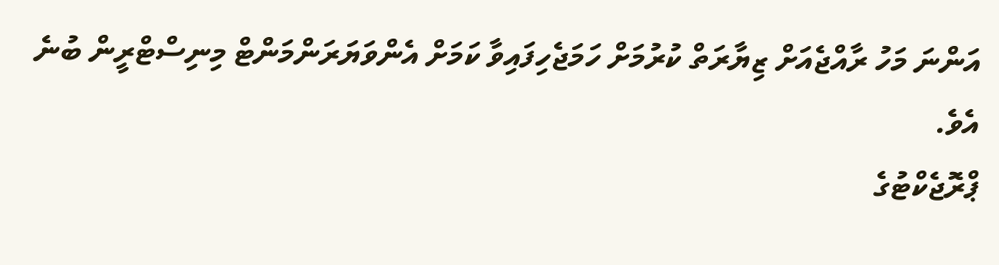އަންނަ މަހު ރާއްޖެއަށް ޒިޔާރަތް ކުރުމަށް ހަމަޖެހިފައިވާ ކަމަށް އެންވަޔަރަންމަންޓް މިނިސްޓްރީން ބުނެ އެވެ.
ޕްރޮޖެކްޓުގެ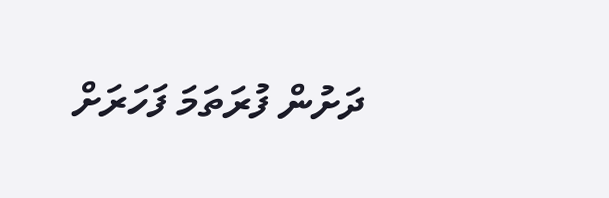ދަށުން ފުރަތަމަ ފަހަރަށް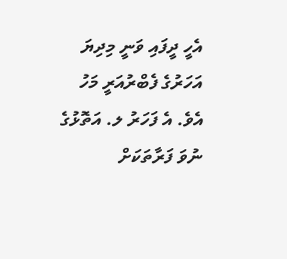އެހީ ދީފައި ވަނީ މިދިޔަ އަހަރުގެ ފެބްރުއަރީ މަހު އެވެ. އެ ފަހަރު ލ. އަތޮޅުގެ ނުވަ ފަރާތަކަށް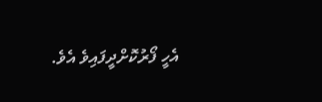އެހީ ފޯރުކޮށްދީފައިވެ އެވެ.